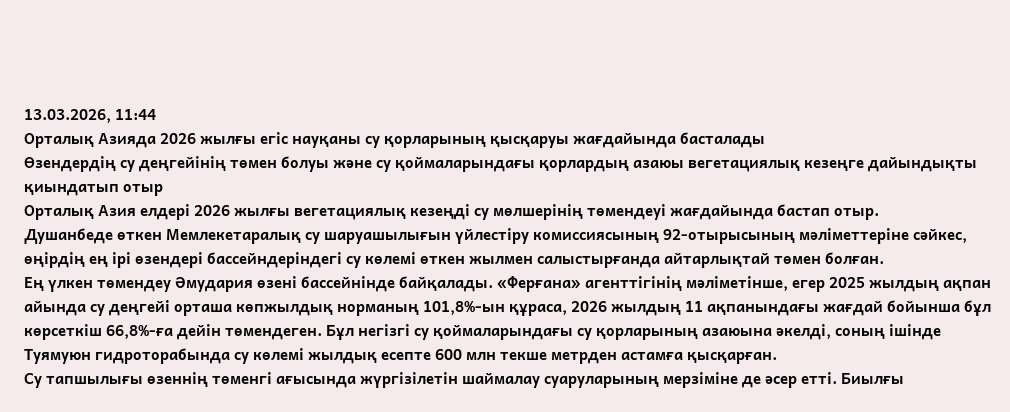13.03.2026, 11:44
Орталық Азияда 2026 жылғы егіс науқаны су қорларының қысқаруы жағдайында басталады
Өзендердің су деңгейінің төмен болуы және су қоймаларындағы қорлардың азаюы вегетациялық кезеңге дайындықты қиындатып отыр
Орталық Азия елдері 2026 жылғы вегетациялық кезеңді су мөлшерінің төмендеуі жағдайында бастап отыр.
Душанбеде өткен Мемлекетаралық су шаруашылығын үйлестіру комиссиясының 92-отырысының мәліметтеріне сәйкес, өңірдің ең ірі өзендері бассейндеріндегі су көлемі өткен жылмен салыстырғанда айтарлықтай төмен болған.
Ең үлкен төмендеу Әмудария өзені бассейнінде байқалады. «Ферғана» агенттігінің мәліметінше, егер 2025 жылдың ақпан айында су деңгейі орташа көпжылдық норманың 101,8%-ын құраса, 2026 жылдың 11 ақпанындағы жағдай бойынша бұл көрсеткіш 66,8%-ға дейін төмендеген. Бұл негізгі су қоймаларындағы су қорларының азаюына әкелді, соның ішінде Туямуюн гидроторабында су көлемі жылдық есепте 600 млн текше метрден астамға қысқарған.
Су тапшылығы өзеннің төменгі ағысында жүргізілетін шаймалау суаруларының мерзіміне де әсер етті. Биылғы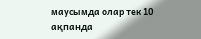маусымда олар тек 10 ақпанда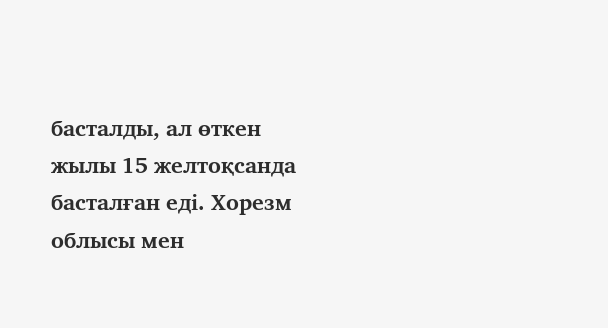басталды, ал өткен жылы 15 желтоқсанда басталған еді. Хорезм облысы мен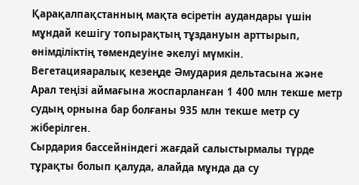Қарақалпақстанның мақта өсіретін аудандары үшін мұндай кешігу топырақтың тұздануын арттырып, өнімділіктің төмендеуіне әкелуі мүмкін.
Вегетацияаралық кезеңде Әмудария дельтасына және Арал теңізі аймағына жоспарланған 1 400 млн текше метр судың орнына бар болғаны 935 млн текше метр су жіберілген.
Сырдария бассейніндегі жағдай салыстырмалы түрде тұрақты болып қалуда, алайда мұнда да су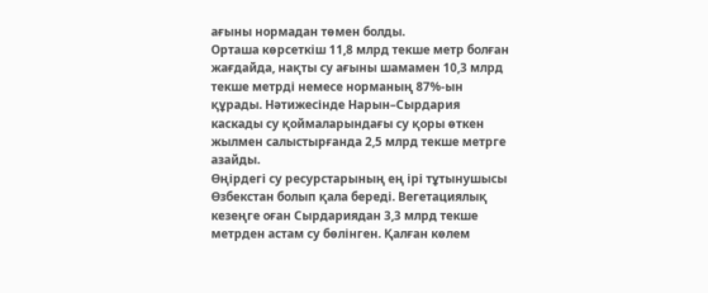ағыны нормадан төмен болды.
Орташа көрсеткіш 11,8 млрд текше метр болған жағдайда, нақты су ағыны шамамен 10,3 млрд текше метрді немесе норманың 87%-ын құрады. Нәтижесінде Нарын–Сырдария каскады су қоймаларындағы су қоры өткен жылмен салыстырғанда 2,5 млрд текше метрге азайды.
Өңірдегі су ресурстарының ең ірі тұтынушысы Өзбекстан болып қала береді. Вегетациялық кезеңге оған Сырдариядан 3,3 млрд текше метрден астам су бөлінген. Қалған көлем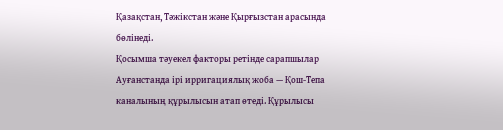Қазақстан, Тәжікстан және Қырғызстан арасында бөлінеді.
Қосымша тәуекел факторы ретінде сарапшылар Ауғанстанда ірі ирригациялық жоба — Қош-Тепа каналының құрылысын атап өтеді. Құрылысы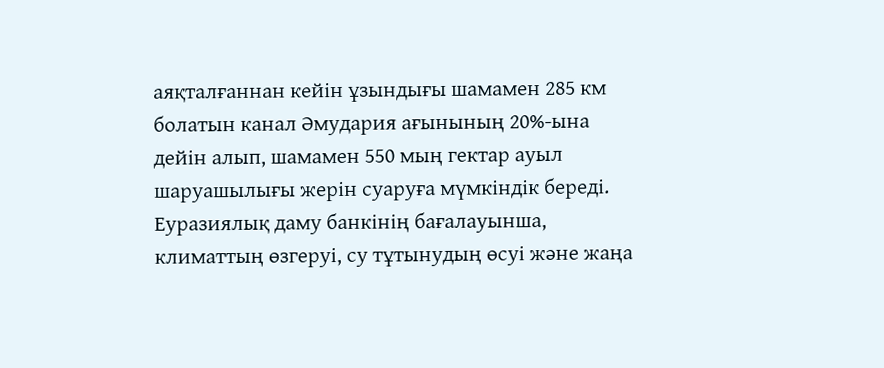аяқталғаннан кейін ұзындығы шамамен 285 км болатын канал Әмудария ағынының 20%-ына дейін алып, шамамен 550 мың гектар ауыл шаруашылығы жерін суаруға мүмкіндік береді.
Еуразиялық даму банкінің бағалауынша, климаттың өзгеруі, су тұтынудың өсуі және жаңа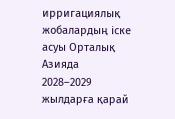ирригациялық жобалардың іске асуы Орталық Азияда 2028–2029 жылдарға қарай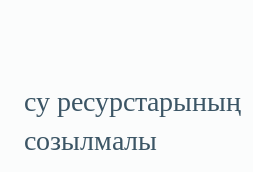су ресурстарының созылмалы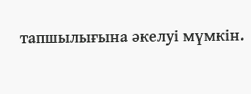тапшылығына әкелуі мүмкін.